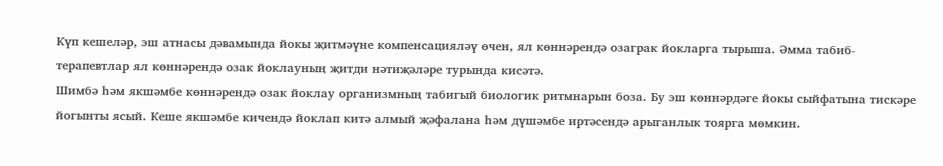Күп кешеләр, эш атнасы дәвамында йокы җитмәүне компенсацияләү өчен, ял көннәрендә озаграк йокларга тырыша. Әмма табиб-терапевтлар ял көннәрендә озак йоклауның җитди нәтиҗәләре турында кисәтә.
Шимбә һәм якшәмбе көннәрендә озак йоклау организмның табигый биологик ритмнарын боза. Бу эш көннәрдәге йокы сыйфатына тискәре йогынты ясый. Кеше якшәмбе кичендә йоклап китә алмый җәфалана һәм дүшәмбе иртәсендә арыганлык тоярга мөмкин.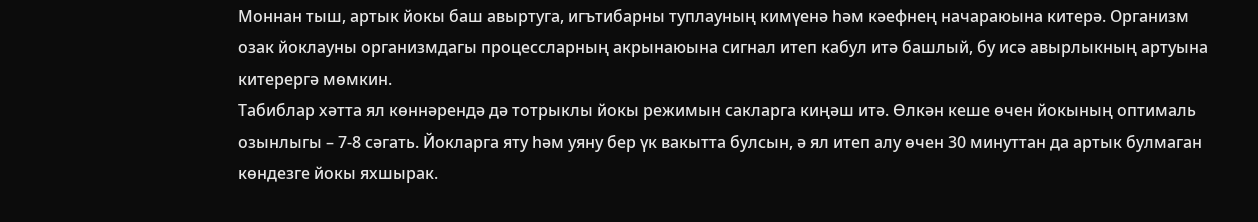Моннан тыш, артык йокы баш авыртуга, игътибарны туплауның кимүенә һәм кәефнең начараюына китерә. Организм озак йоклауны организмдагы процессларның акрынаюына сигнал итеп кабул итә башлый, бу исә авырлыкның артуына китерергә мөмкин.
Табиблар хәтта ял көннәрендә дә тотрыклы йокы режимын сакларга киңәш итә. Өлкән кеше өчен йокының оптималь озынлыгы – 7-8 сәгать. Йокларга яту һәм уяну бер үк вакытта булсын, ә ял итеп алу өчен 30 минуттан да артык булмаган көндезге йокы яхшырак.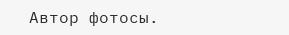Автор фотосы.